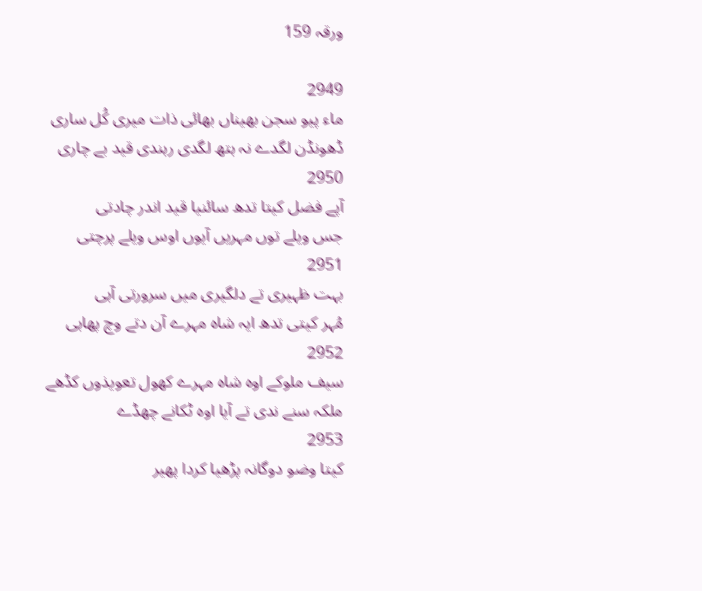ورقہ 159

2949
ماء پیو سجن بھیناں بھائی ذات میری کُل ساری
ڈھونڈن لگدے نہ ہتھ لگدی رہندی قید بے چاری
2950
آپے فضل کیتا تدھ سائنیا قید اندر چادتی
جس ویلے توں مہریں آیوں اوس ویلے پرچتی
2951
بہت ظہیری تے دلگیری میں سرورتی آہی
مُہر کیتی تدھ ایہ شاہ مہرے آن دتے وچ پھاہی
2952
سیف ملوکے اوہ شاہ مہرے کھول تعویذوں کڈھے
ملکہ سنے ندی تے آیا اوہ ٹکانے چھڈے
2953
کیتا وضو دوگانہ پڑھیا کردا پھیر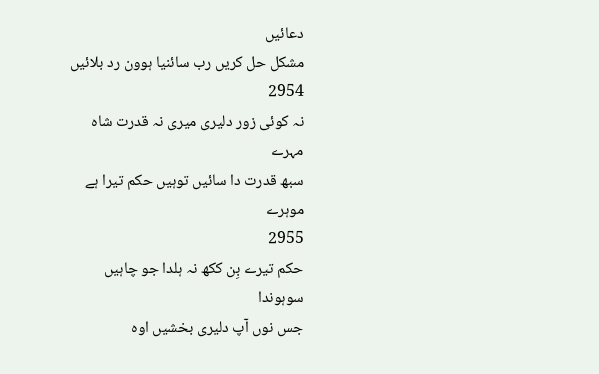دعائیں
مشکل حل کریں رب سائنیا ہوون رد بلائیں
2954
نہ کوئی زور دلیری میری نہ قدرت شاہ مہرے
سبھ قدرت دا سائیں توہیں حکم تیرا ہے موہرے
2955
حکم تیرے بِن ککھ نہ ہلدا جو چاہیں سوہوندا
جس نوں آپ دلیری بخشیں اوہ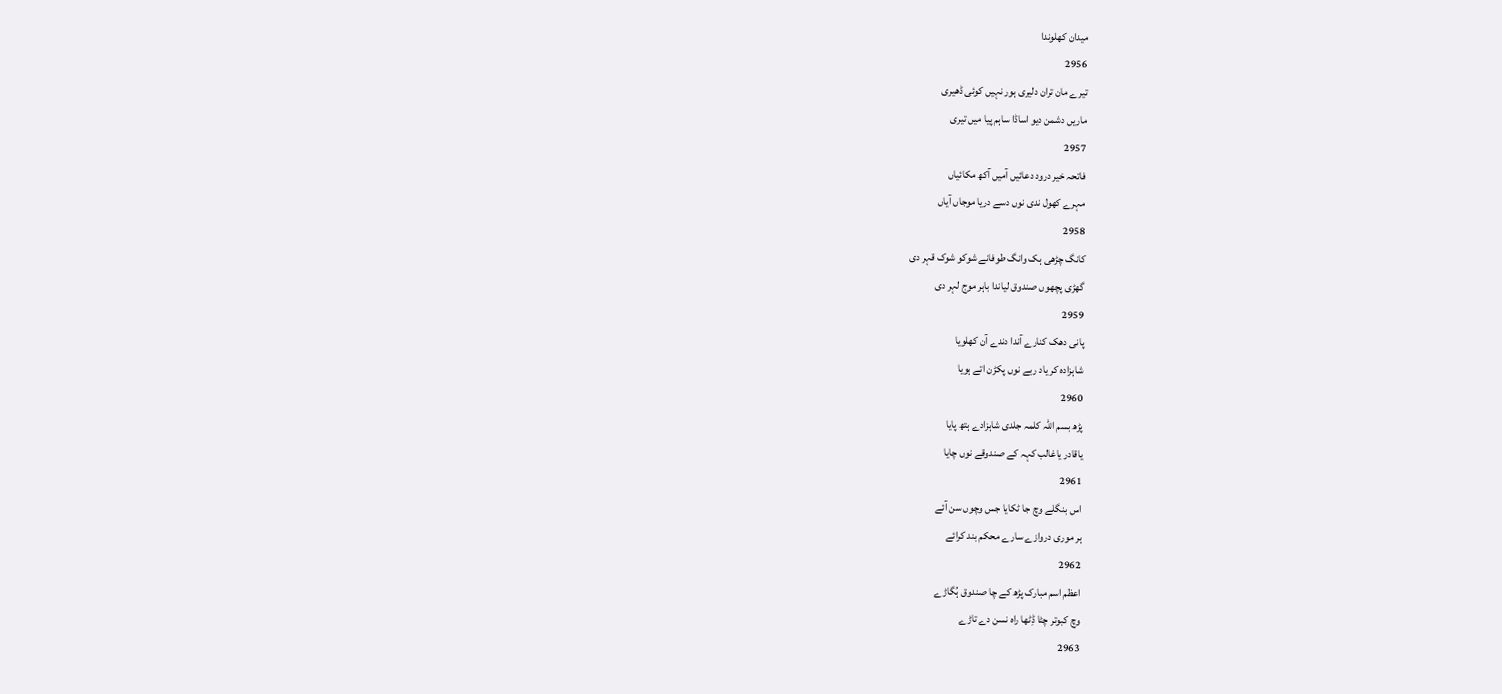میدان کھلوندا
2956
تیرے مان تران دلیری ہور نہیں کوئی ڈھیری
ماریں دشمن دیو اساڈا ساہم پیا میں تیری
2957
فاتحہ خیر درود دعائیں آمیں آکھ مکائیاں
مہرے کھول ندی نوں دسے دریا موجاں آیاں
2958
کانگ چڑھی ہک وانگ طوفانے شوکو شوک قہر دی
گھڑی پچھوں صندوق لیاندا باہر موج لہر دی
2959
پانی دھک کنارے آندا دندے آن کھلویا
شاہزادہ کر یاد ربے نوں پکڑن اتے ہویا
2960
پڑھ بسم اللہ کلمہ جلدی شاہزادے ہتھ پایا
یاقادر یاغالب کہہ کے صندوقے نوں چایا
2961
اس بنگلے وچ جا ٹکایا جس وچوں سن آئے
ہر موری دروازے سارے محکم بند کرائے
2962
اعظم اسم مبارک پڑھ کے چا صندوق ہُگاڑے
وچ کبوتر چٹا ڈِٹھا راہ نسن دے تاڑے
2963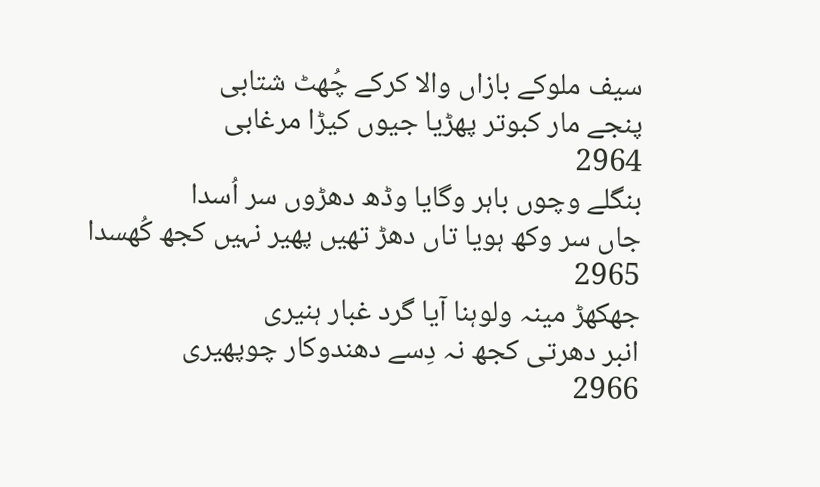سیف ملوکے بازاں والا کرکے چُھٹ شتابی
پنجے مار کبوتر پھڑیا جیوں کیڑا مرغابی
2964
بنگلے وچوں باہر وگایا وڈھ دھڑوں سر اُسدا
جاں سر وکھ ہویا تاں دھڑ تھیں پھیر نہیں کجھ کُھسدا
2965
جھکھڑ مینہ ولوہنا آیا گرد غبار ہنیری
انبر دھرتی کجھ نہ دِسے دھندوکار چوپھیری
2966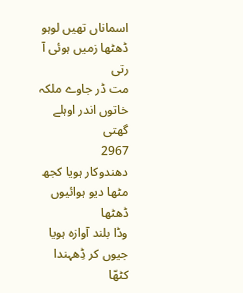اسماناں تھیں لوہو ڈھٹھا زمیں ہوئی آ رتی
مت ڈر جاوے ملکہ خاتوں اندر اوہلے گھتی
2967
دھندوکار ہویا کجھ مٹھا دیو ہوائیوں ڈھٹھا
وڈا بلند آوازہ ہویا جیوں کر ڈِھہندا کٹھّا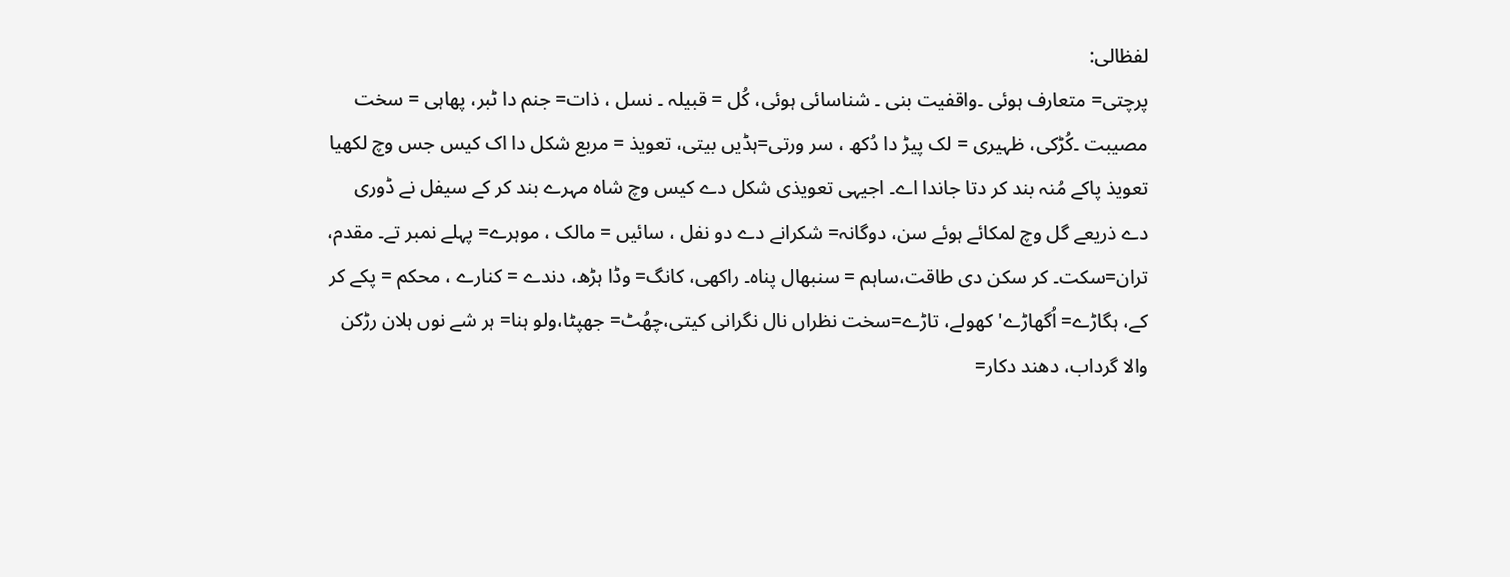لفظالی:
پرچتی= متعارف ہوئی ۔واقفیت بنی ۔ شناسائی ہوئی، کُل = قبیلہ ۔ نسل ، ذات= جنم دا ٹبر، پھاہی = سخت مصیبت ۔کُڑکی، ظہیری = لک پیڑ دا دُکھ ، سر ورتی=ہڈیں بیتی، تعویذ = مربع شکل دا اک کیس جس وچ لکھیا تعویذ پاکے مُنہ بند کر دتا جاندا اے۔ اجیہی تعویذی شکل دے کیس وچ شاہ مہرے بند کر کے سیفل نے ڈوری دے ذریعے گل وچ لمکائے ہوئے سن، دوگانہ= شکرانے دے دو نفل ، سائیں = مالک ، موہرے= پہلے نمبر تے۔ مقدم، تران=سکت۔ کر سکن دی طاقت،ساہم = سنبھال پناہ۔ راکھی، کانگ= وڈا ہڑھ، دندے = کنارے ، محکم = پکے کر کے، ہگاڑے= اُگھاڑے' کھولے، تاڑے=سخت نظراں نال نگرانی کیتی،چھُٹ= جھپٹا،ولو ہنا= ہر شے نوں ہلان رڑکن والا گرداب، دھند دکار=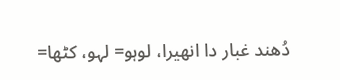دُھند غبار دا انھیرا، لوہو= لہو، کٹھا=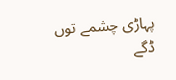پہاڑی چشمے توں ڈگے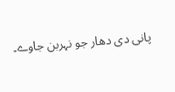پانی دی دھار جو نہربن جاوے۔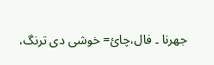جھرنا ۔ فال،چائ= خوشی دی ترنگ،